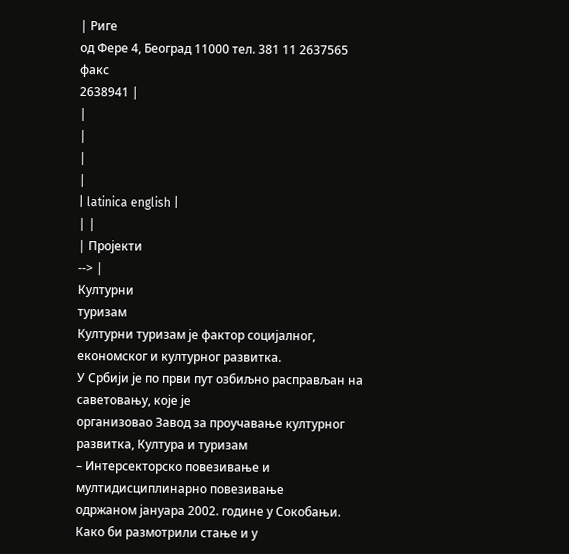| Риге
од Фере 4, Београд 11000 тел. 381 11 2637565 факс
2638941 |
|
|
|
|
| latinica english |
| |
| Пројекти
--> |
Културни
туризам
Културни туризам је фактор социјалног, економског и културног развитка.
У Србији је по први пут озбиљно расправљан на саветовању, које је
организовао Завод за проучавање културног развитка, Култура и туризам
– Интерсекторско повезивање и мултидисциплинарно повезивање
одржаном јануара 2002. године у Сокобањи. Како би размотрили стање и у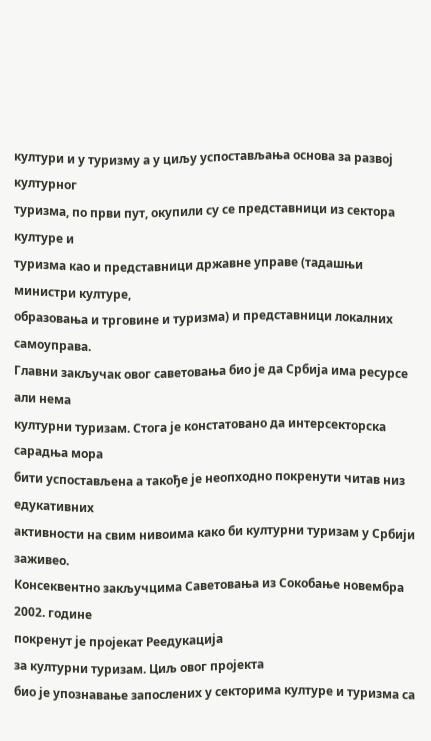култури и у туризму а у циљу успостављања основа за развој културног
туризма, по први пут, окупили су се представници из сектора културе и
туризма као и представници државне управе (тадашњи министри културе,
образовања и трговине и туризма) и представници локалних самоуправа.
Главни закључак овог саветовања био је да Србија има ресурсе али нема
културни туризам. Стога је констатовано да интерсекторска сарадња мора
бити успостављена а такође је неопходно покренути читав низ едукативних
активности на свим нивоима како би културни туризам у Србији заживео.
Консеквентно закључцима Саветовања из Сокобање новембра 2002. године
покренут је пројекат Реедукација
за културни туризам. Циљ овог пројекта
био је упознавање запослених у секторима културе и туризма са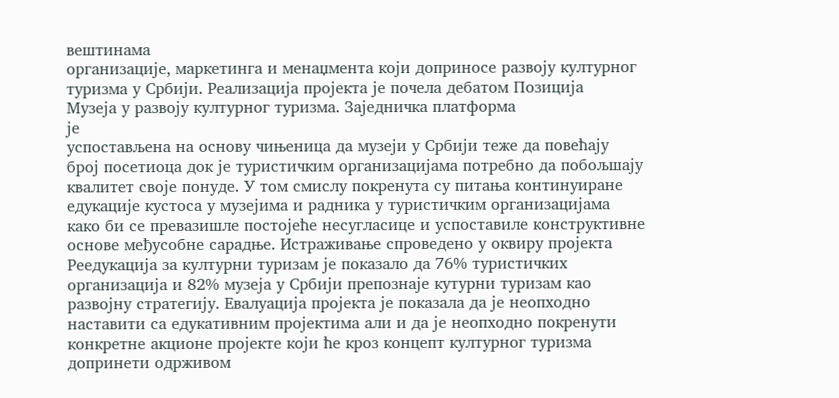вештинама
организације, маркетинга и менаџмента који доприносе развоју културног
туризма у Србији. Реализација пројекта је почела дебатом Позиција
Музеја у развоју културног туризма. Заједничка платформа
је
успостављена на основу чињеница да музеји у Србији теже да повећају
број посетиоца док је туристичким организацијама потребно да побољшају
квалитет своје понуде. У том смислу покренута су питања континуиране
едукације кустоса у музејима и радника у туристичким организацијама
како би се превазишле постојеће несугласице и успоставиле конструктивне
основе међусобне сарадње. Истраживање спроведено у оквиру пројекта
Реедукација за културни туризам је показало да 76% туристичких
организација и 82% музеја у Србији препознаје кутурни туризам као
развојну стратегију. Евалуација пројекта је показала да је неопходно
наставити са едукативним пројектима али и да је неопходно покренути
конкретне акционе пројекте који ће кроз концепт културног туризма
допринети одрживом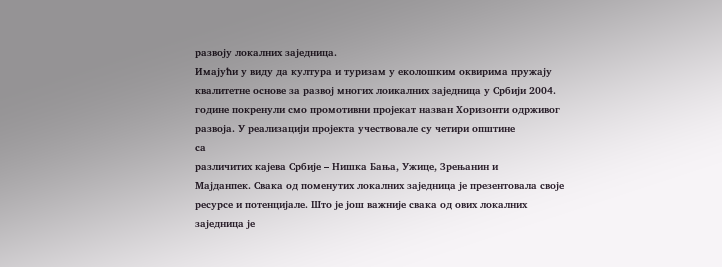развоју локалних заједница.
Имајући у виду да култура и туризам у еколошким оквирима пружају
квалитетне основе за развој многих лоикалних заједница у Србији 2004.
године покренули смо промотивни пројекат назван Хоризонти одрживог
развоја. У реализацији пројекта учествовале су четири општине
са
различитих кајева Србије – Нишка Бања, Ужице, Зрењанин и
Мајданпек. Свака од поменутих локалних заједница је презентовала своје
ресурсе и потенцијале. Што је још важније свака од ових локалних
заједница је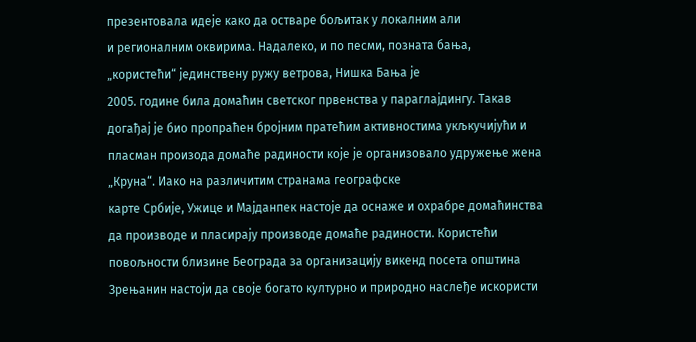презентовала идеје како да остваре бољитак у локалним али
и регионалним оквирима. Надалеко, и по песми, позната бања,
„користећи“ јединствену ружу ветрова, Нишка Бања је
2005. године била домаћин светског првенства у параглајдингу. Такав
догађај је био пропраћен бројним пратећим активностима укљкучијући и
пласман произода домаће радиности које је организовало удружење жена
„Круна“. Иако на различитим странама географске
карте Србије, Ужице и Мајданпек настоје да оснаже и охрабре домаћинства
да производе и пласирају производе домаће радиности. Користећи
повољности близине Београда за организацију викенд посета општина
Зрењанин настоји да своје богато културно и природно наслеђе искористи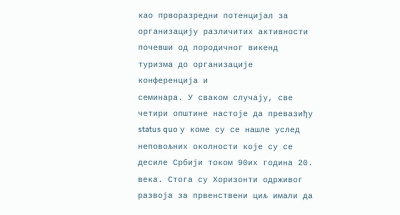као прворазредни потенцијал за организацију различитих активности
почевши од породичног викенд туризма до организације конференција и
семинара. У сваком случају, све четири општине настоје да превазиђу
status quo у коме су се нашле услед неповољних околности које су се
десиле Србији током 90их година 20. века. Стога су Хоризонти одрживог
развоја за првенствени циљ имали да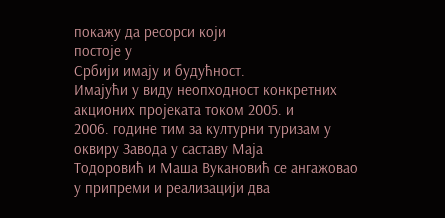покажу да ресорси који
постоје у
Србији имају и будућност.
Имајући у виду неопходност конкретних акционих пројеката током 2005. и
2006. године тим за културни туризам у оквиру Завода у саставу Маја
Тодоровић и Маша Вукановић се ангажовао у припреми и реализацији два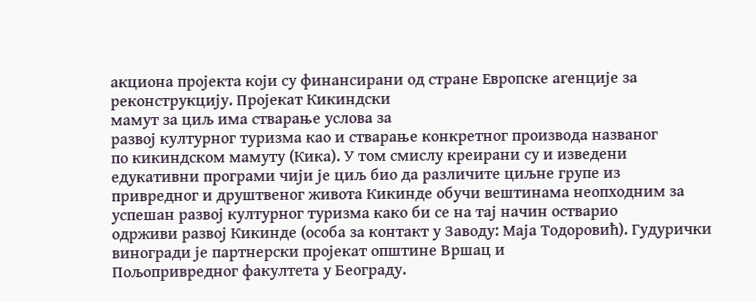акциона пројекта који су финансирани од стране Европске агенције за
реконструкцију. Пројекат Кикиндски
мамут за циљ има стварање услова за
развој културног туризма као и стварање конкретног производа названог
по кикиндском мамуту (Кика). У том смислу креирани су и изведени
едукативни програми чији је циљ био да различите циљне групе из
привредног и друштвеног живота Кикинде обучи вештинама неопходним за
успешан развој културног туризма како би се на тај начин остварио
одрживи развој Кикинде (особа за контакт у Заводу: Маја Тодоровић). Гудурички
виногради је партнерски пројекат општине Вршац и
Пољопривредног факултета у Београду.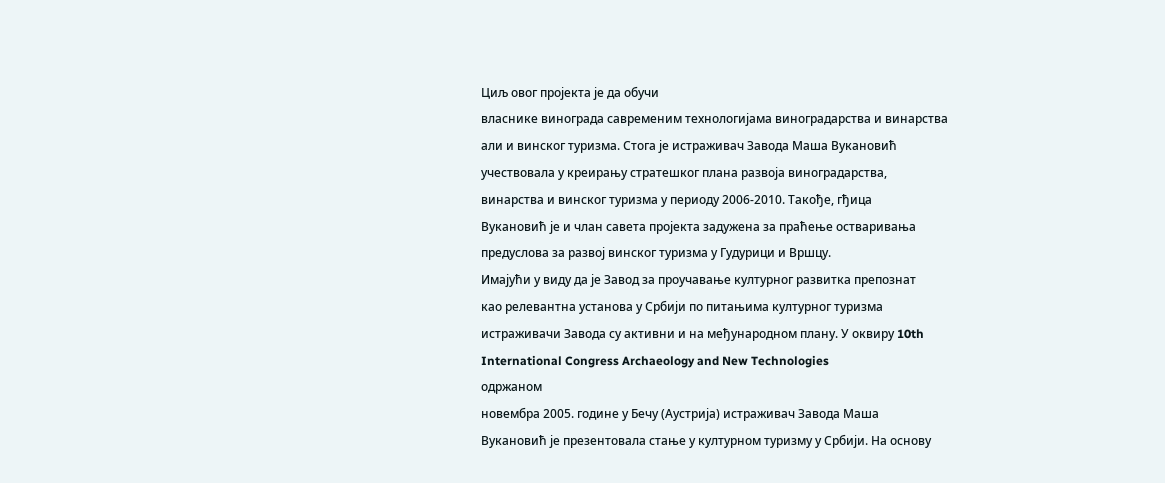Циљ овог пројекта је да обучи
власнике винограда савременим технологијама виноградарства и винарства
али и винског туризма. Стога је истраживач Завода Маша Вукановић
учествовала у креирању стратешког плана развоја виноградарства,
винарства и винског туризма у периоду 2006-2010. Такође, гђица
Вукановић је и члан савета пројекта задужена за праћење остваривања
предуслова за развој винског туризма у Гудурици и Вршцу.
Имајући у виду да је Завод за проучавање културног развитка препознат
као релевантна установа у Србији по питањима културног туризма
истраживачи Завода су активни и на међународном плану. У оквиру 10th
International Congress Archaeology and New Technologies
одржаном
новембра 2005. године у Бечу (Аустрија) истраживач Завода Маша
Вукановић је презентовала стање у културном туризму у Србији. На основу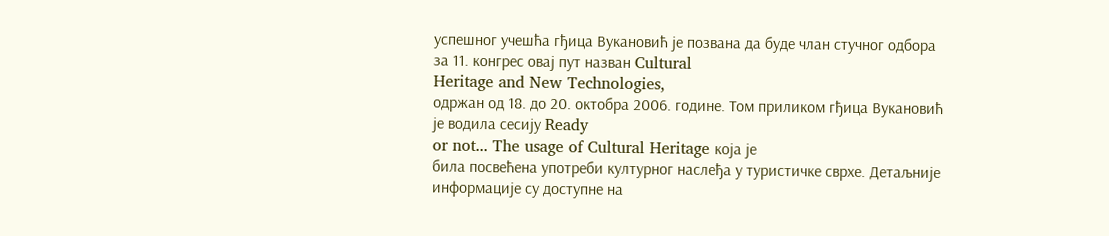успешног учешћа гђица Вукановић је позвана да буде члан стучног одбора
за 11. конгрес овај пут назван Cultural
Heritage and New Technologies,
одржан од 18. до 20. октобра 2006. године. Том приликом гђица Вукановић
је водила сесију Ready
or not... The usage of Cultural Heritage која је
била посвећена употреби културног наслеђа у туристичке сврхе. Детаљније
информације су доступне на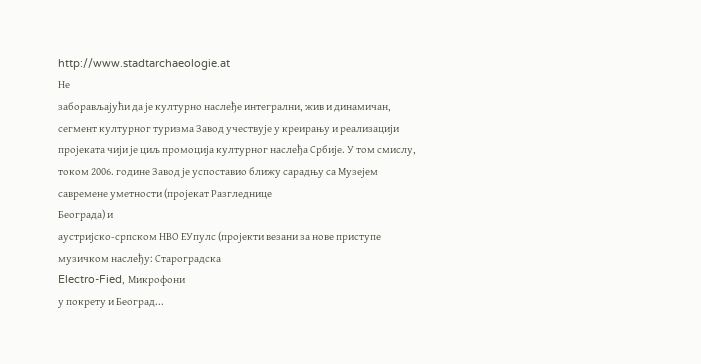http://www.stadtarchaeologie.at
Не
заборављајући да је културно наслеђе интегрални, жив и динамичан,
сегмент културног туризма Завод учествује у креирању и реализацији
пројеката чији је циљ промоција културног наслеђа Србије. У том смислу,
током 2006. године Завод је успоставио ближу сарадњу са Музејем
савремене уметности (пројекат Разгледнице
Београда) и
аустријско-српском НВО ЕУпулс (пројекти везани за нове приступе
музичком наслеђу: Староградска
Electro-Fied, Микрофони
у покрету и Београд...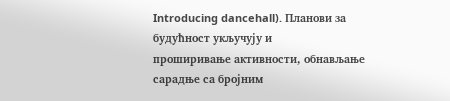Introducing dancehall). Планови за будућност укључују и
проширивање активности, обнављање сарадње са бројним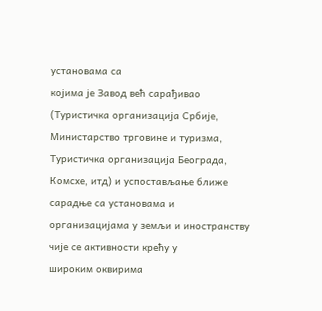установама са
којима је Завод већ сарађивао (Туристичка организација Србије,
Министарство трговине и туризма, Туристичка организација Београда,
Комсхе, итд) и успостављање ближе сарадње са установама и
организацијама у земљи и иностранству чије се активности крећу у
широким оквирима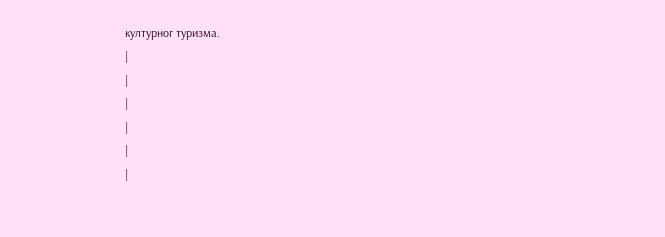културног туризма.
|
|
|
|
|
|